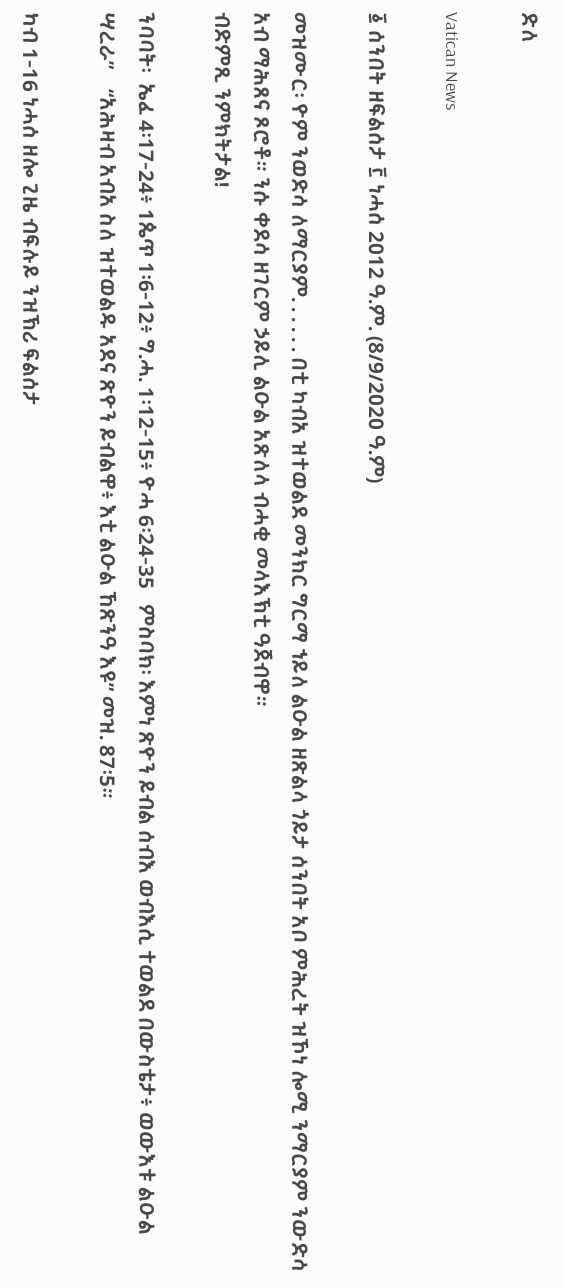ድለ

Vatican News

፩ ሰንበት ዘፍልሰታ ፫ ነሓሰ 2012 ዓ.ም. (8/9/2020 ዓ.ም)

መዝሙር፡ ዮም ንወድሳ ለማርያም. . . . . . በቲ ካብአ ዝተወልደ መንክር ግርማ ኀይለ ልዑል ዘጽልላ ጎይታ ሰንበት አቦ ምሕረት ዝኾነ ሎሚ ንማርያም ንውድሳ አብ ማሕጸና ጾሮቶ። ንሱ ቀደሳ ዘገርም ኃይሊ ልዑል አጽለላ ብሓቂ መላእኽቲ ዓጀብዋ።
ብድምጺ ንምክትታል!

ንባባት፡  ኤፈ 4፡17-24፥ 1ጴጥ 1፡6-12፥ ግ.ሓ. 1፡12-15፥ ዮሓ 6፡24-35   ምስባክ፡ እምነ ጽዮን ይብል ሰብእ ወብእሲ ተወልደ በውስቴታ፥ ወውእቱ ልዑል ሣረራ”    “አሕዛብ አብአ ስለ ዝተወልዱ አደና ጽዮን ይብልዋ፥ እቲ ልዑል ኸጽንዓ እዩ” መዝ. 87፡5።

ካብ 1-16 ነሓሰ ዘሎ ጊዜ ብፍሉይ ንዝኽሪ ፍልሰታ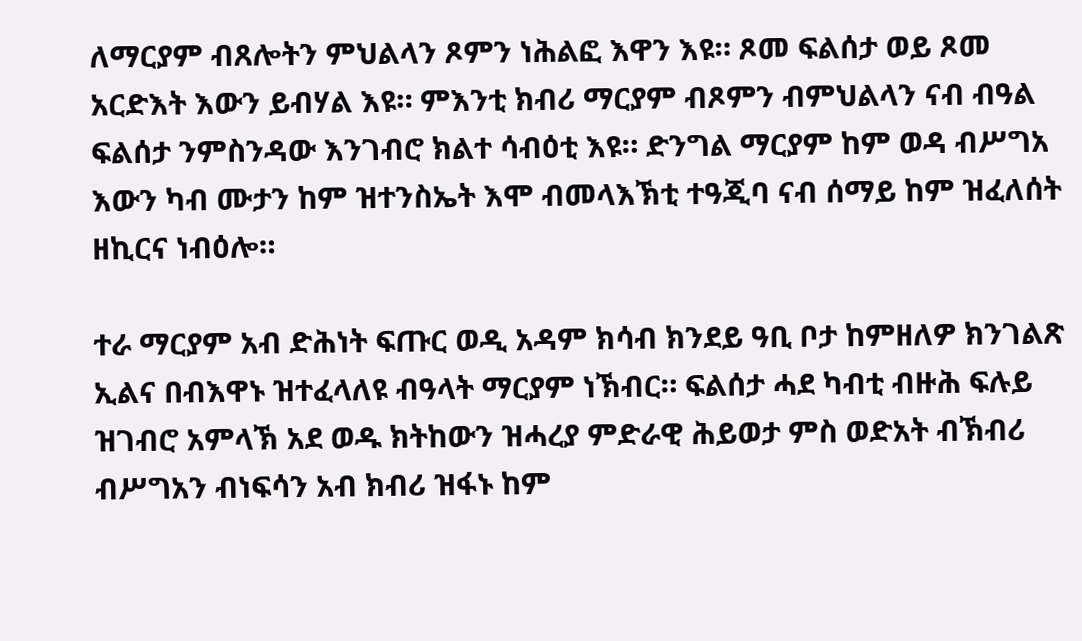ለማርያም ብጸሎትን ምህልላን ጾምን ነሕልፎ እዋን እዩ። ጾመ ፍልሰታ ወይ ጾመ አርድእት እውን ይብሃል እዩ። ምእንቲ ክብሪ ማርያም ብጾምን ብምህልላን ናብ ብዓል ፍልሰታ ንምስንዳው እንገብሮ ክልተ ሳብዕቲ እዩ። ድንግል ማርያም ከም ወዳ ብሥግአ እውን ካብ ሙታን ከም ዝተንስኤት እሞ ብመላእኽቲ ተዓጂባ ናብ ሰማይ ከም ዝፈለሰት ዘኪርና ነብዕሎ።

ተራ ማርያም አብ ድሕነት ፍጡር ወዲ አዳም ክሳብ ክንደይ ዓቢ ቦታ ከምዘለዎ ክንገልጽ ኢልና በብእዋኑ ዝተፈላለዩ ብዓላት ማርያም ነኽብር። ፍልሰታ ሓደ ካብቲ ብዙሕ ፍሉይ ዝገብሮ አምላኽ አደ ወዱ ክትከውን ዝሓረያ ምድራዊ ሕይወታ ምስ ወድአት ብኽብሪ ብሥግአን ብነፍሳን አብ ክብሪ ዝፋኑ ከም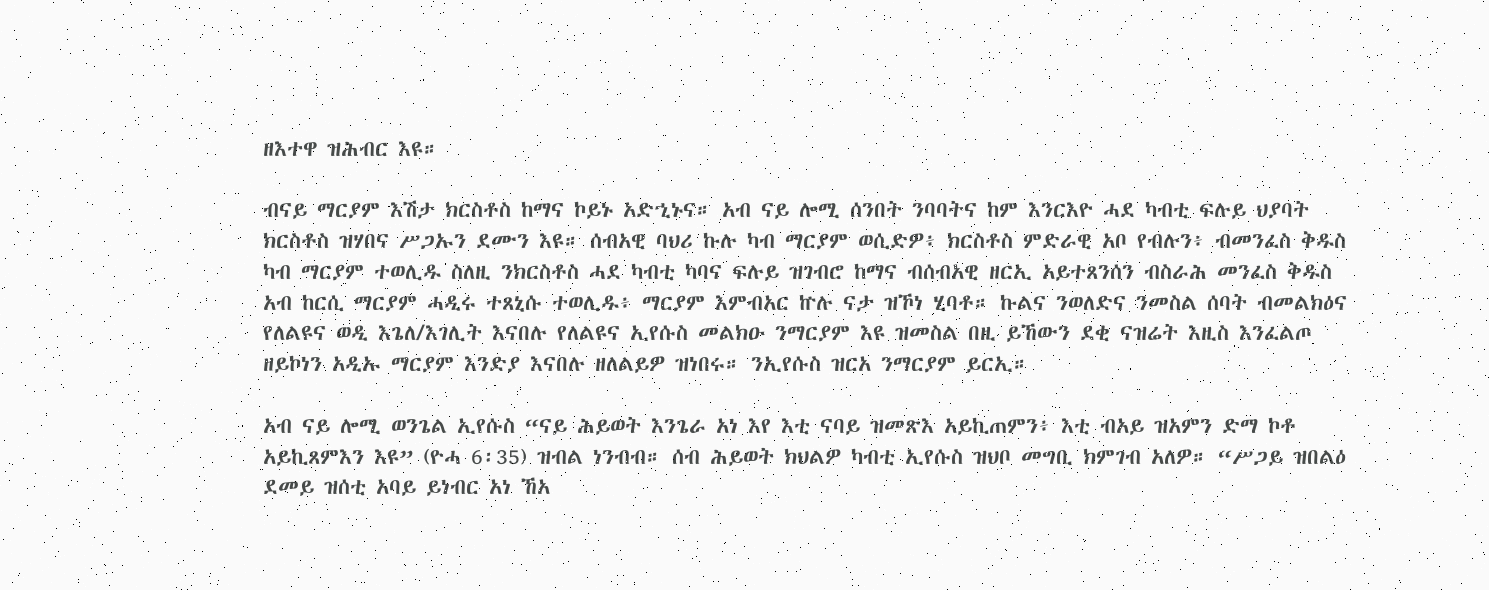ዘእተዋ ዝሕብር እዩ።

ብናይ ማርያም እሽታ ክርስቶስ ከማና ኮይኑ አድኂኑና። አብ ናይ ሎሚ ሰንበት ንባባትና ከም እንርእዮ ሓደ ካብቲ ፍሉይ ህያባት ክርስቶስ ዝሃበና ሥጋኡን ደሙን እዩ። ሰብአዊ ባህሪ ኩሉ ካብ ማርያም ወሲድዎ፥ ክርስቶስ ምድራዊ አቦ የብሉን፥ ብመንፈስ ቅዱስ ካብ ማርያም ተወሊዱ ስለዚ ንክርስቶስ ሓደ ካብቲ ካባና ፍሉይ ዝገብሮ ከማና ብሰብአዊ ዘርኢ አይተጸንሰን ብስራሕ መንፈስ ቅዱስ አብ ከርሲ ማርያም ሓዲሩ ተጸኒሱ ተወሊዱ፥ ማርያም እምብአር ኵሉ ናታ ዝኾነ ሂባቶ። ኩልና ንወለድና ንመስል ሰባት ብመልክዕና የለልዩና ወዲ እጌለ/እገሊት እናበሉ የለልዩና ኢየሱስ መልክዑ ንማርያም እዩ ዝመስል በዚ ይኸውን ደቂ ናዝሬት እዚስ እንፈልጦ ዘይኮነን አዲኡ ማርያም እንድያ እናበሉ ዘለልይዎ ዝነበሩ። ንኢየሱስ ዝርአ ንማርያም ይርኢ።

አብ ናይ ሎሚ ወንጌል ኢየሱስ “ናይ ሕይወት እንጌራ አነ እየ እቲ ናባይ ዝመጽእ አይኪጠምን፥ እቲ ብአይ ዝአምን ድማ ኮቶ አይኪጸምእን እዩ” (ዮሓ 6፡35) ዝብል ነንብብ። ሰብ ሕይወት ክህልዎ ካብቲ ኢየሱስ ዝህቦ መግቢ ክምገብ አለዎ። “ሥጋይ ዝበልዕ ደመይ ዝሰቲ አባይ ይነብር አነ ኸአ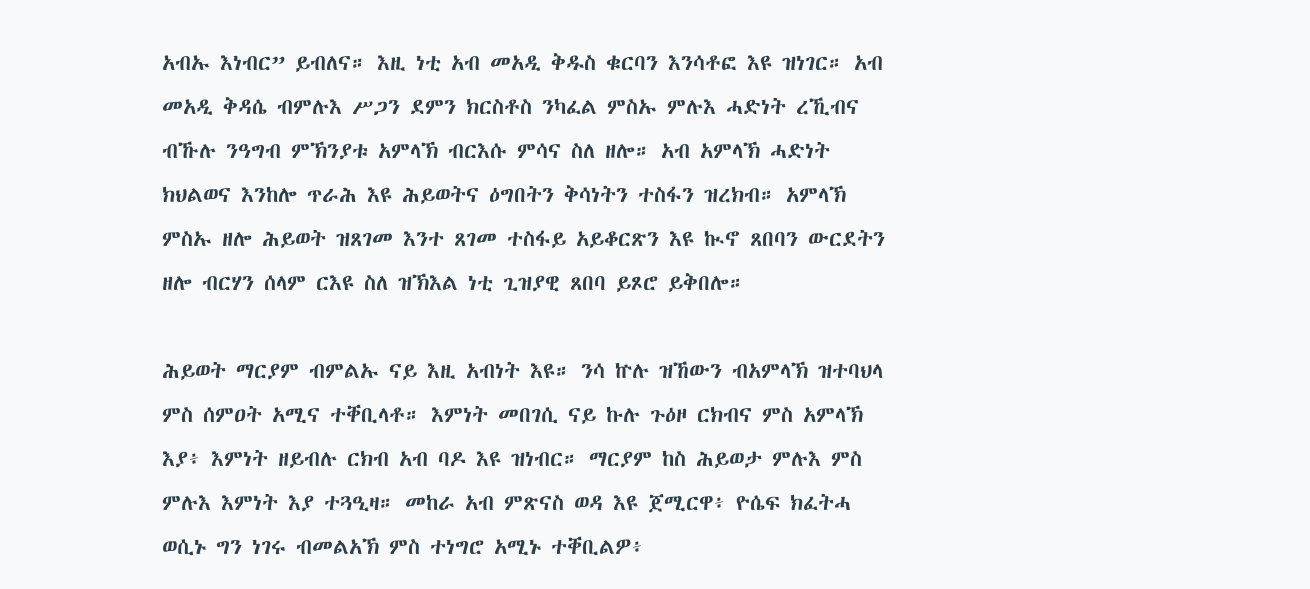አብኡ እነብር” ይብለና። እዚ ነቲ አብ መአዲ ቅዱስ ቁርባን እንሳቶፎ እዩ ዝነገር። አብ መአዲ ቅዳሴ ብምሉእ ሥጋን ደምን ክርስቶስ ንካፈል ምስኡ ምሉእ ሓድነት ረኺብና ብኹሉ ንዓግብ ምኽንያቱ አምላኽ ብርእሱ ምሳና ስለ ዘሎ። አብ አምላኽ ሓድነት ክህልወና እንከሎ ጥራሕ እዩ ሕይወትና ዕግበትን ቅሳነትን ተስፋን ዝረክብ። አምላኽ ምስኡ ዘሎ ሕይወት ዝጸገመ እንተ ጸገመ ተስፋይ አይቆርጽን እዩ ኲኖ ጸበባን ውርደትን ዘሎ ብርሃን ሰላም ርእዩ ስለ ዝኽእል ነቲ ጊዝያዊ ጸበባ ይጾሮ ይቅበሎ።

ሕይወት ማርያም ብምልኡ ናይ እዚ አብነት እዩ። ንሳ ኵሉ ዝኸውን ብአምላኽ ዝተባህላ ምስ ሰምዐት አሚና ተቐቢላቶ። እምነት መበገሲ ናይ ኩሉ ጉዕዞ ርክብና ምስ አምላኽ እያ፥ እምነት ዘይብሉ ርክብ አብ ባዶ እዩ ዝነብር። ማርያም ከስ ሕይወታ ምሉእ ምስ ምሉእ እምነት እያ ተጓዒዛ። መከራ አብ ምጽናስ ወዳ እዩ ጀሚርዋ፥ ዮሴፍ ክፈትሓ ወሲኑ ግን ነገሩ ብመልአኽ ምስ ተነግሮ አሚኑ ተቐቢልዎ፥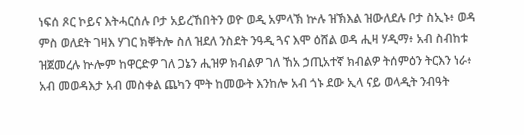ነፍሰ ጾር ኮይና እትሓርሰሉ ቦታ አይረኸበትን ወዮ ወዲ አምላኽ ኵሉ ዝኽእል ዝውለደሉ ቦታ ስኢኑ፥ ወዳ ምስ ወለደት ገዛእ ሃገር ክቐትሎ ስለ ዝደለ ንስደት ንዓዲ ጓና እሞ ዕሸል ወዳ ሒዛ ሃዲማ፥ አብ ስብከቱ ዝጀመረሉ ኵሎም ከዋርድዎ ገለ ጋኔን ሒዝዎ ክብልዎ ገለ ኸአ ኃጢአተኛ ክብልዎ ትሰምዕን ትርእን ነራ፥ አብ መወዳእታ አብ መስቀል ጨካን ሞት ከመውት እንከሎ አብ ጎኑ ደው ኢላ ናይ ወላዲት ንብዓት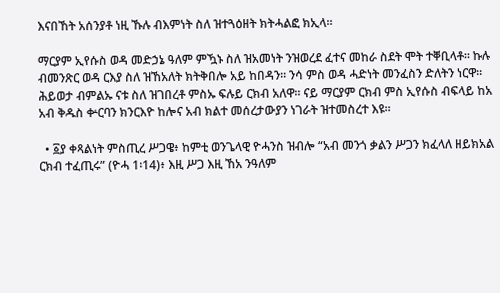እናበኸት አሰንያቶ ነዚ ኹሉ ብእምነት ስለ ዝተጓዕዘት ክትሓልፎ ክኢላ።

ማርያም ኢየሱስ ወዳ መድኃኔ ዓለም ምዃኑ ስለ ዝአመነት ንዝወረደ ፈተና መከራ ስደት ሞት ተቐቢላቶ። ኩሉ ብመንጽር ወዳ ርእያ ስለ ዝኸአለት ክትቅበሎ አይ ከበዳን። ንሳ ምስ ወዳ ሓድነት መንፈስን ድለትን ነርዋ። ሕይወታ ብምልኡ ናቱ ስለ ዝገበረቶ ምስኡ ፍሉይ ርክብ አለዋ። ናይ ማርያም ርክብ ምስ ኢየሱስ ብፍላይ ከአ አብ ቅዱስ ቍርባን ክንርእዮ ከሎና አብ ክልተ መሰረታውያን ነገራት ዝተመስረተ እዩ።

  • ፩ያ ቀጻልነት ምስጢረ ሥጋዌ፥ ከምቲ ወንጌላዊ ዮሓንስ ዝብሎ “አብ መንጎ ቃልን ሥጋን ክፈላለ ዘይክአል ርክብ ተፈጢሩ” (ዮሓ 1፡14)፥ እዚ ሥጋ እዚ ኸአ ንዓለም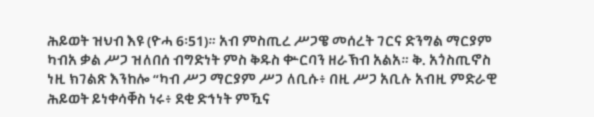ሕይወት ዝህብ እዩ (ዮሓ 6፡51)። አብ ምስጢረ ሥጋዌ መሰረት ገርና ድንግል ማርያም ካብአ ቃል ሥጋ ዝለበሰ ብግድነት ምስ ቅዱስ ቍርባን ዘራኽብ አልአ። ቅ. አጎስጢኖስ ነዚ ክገልጽ እንከሎ “ካብ ሥጋ ማርያም ሥጋ ለቢሱ፥ በዚ ሥጋ አቢሉ አብዚ ምድራዊ ሕይወት ይነቀሳቐስ ነሩ፥ ደቂ ድኅነት ምዃና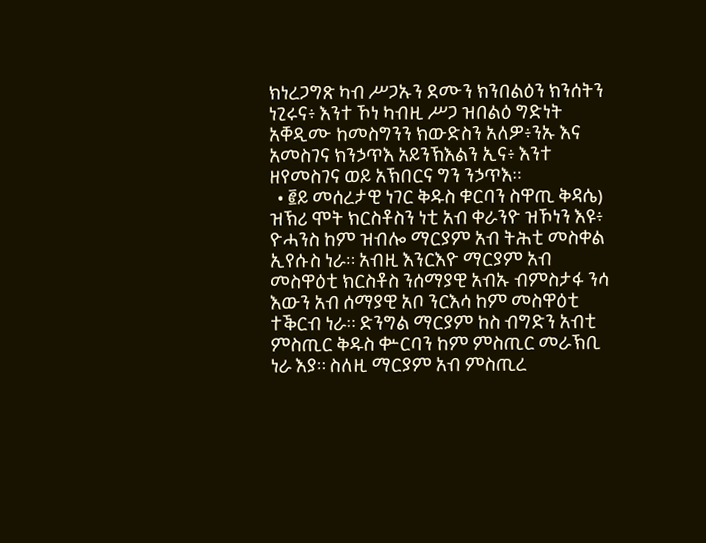ክነረጋግጽ ካብ ሥጋኡን ደሙን ክንበልዕን ክንሰትን ነጊሩና፥ እንተ ኾነ ካብዚ ሥጋ ዝበልዕ ግድነት አቐዲሙ ከመስግንን ክውድስን አለዎ፥ንኡ እና አመስገና ክንኃጥእ አይንኽእልን ኢና፥ እንተ ዘየመስገና ወይ አኽበርና ግን ንኃጥእ።
  • ፪ይ መሰረታዊ ነገር ቅዱስ ቁርባን ስዋጢ ቅዳሴ) ዝኽሪ ሞት ክርስቶስን ነቲ አብ ቀራንዮ ዝኾነን እዩ፥ ዮሓንስ ከም ዝብሎ ማርያም አብ ትሕቲ መስቀል ኢየሱስ ነራ። አብዚ እንርእዮ ማርያም አብ መስዋዕቲ ክርስቶስ ንሰማያዊ አብኡ ብምስታፋ ንሳ እውን አብ ሰማያዊ አቦ ንርእሳ ከም መስዋዕቲ ተቕርብ ነራ። ድንግል ማርያም ከስ ብግድን አብቲ ምስጢር ቅዱስ ቍርባን ከም ምስጢር መራኽቢ ነራ እያ። ስለዚ ማርያም አብ ምስጢረ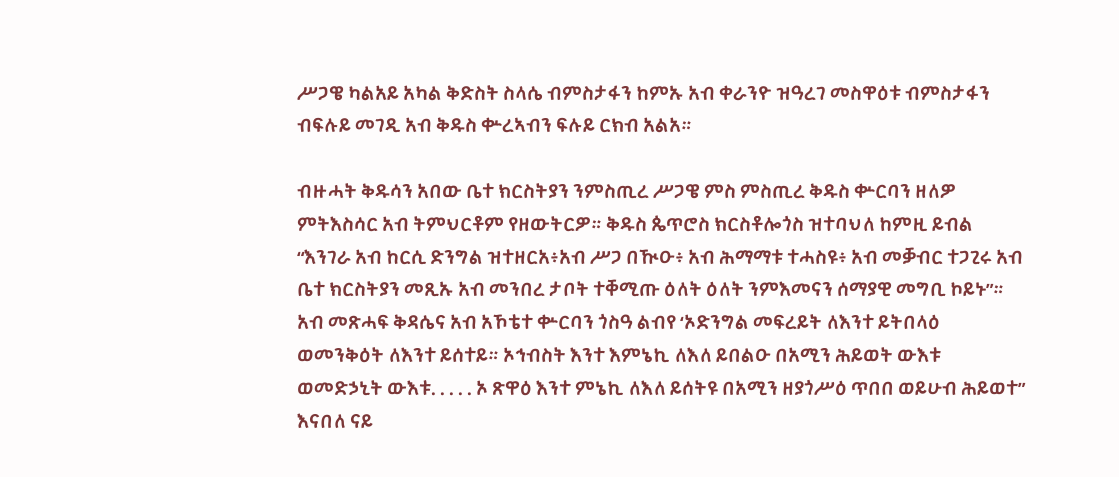ሥጋዌ ካልአይ አካል ቅድስት ስላሴ ብምስታፋን ከምኡ አብ ቀራንዮ ዝዓረገ መስዋዕቱ ብምስታፋን ብፍሉይ መገዲ አብ ቅዱስ ቍረኣብን ፍሉይ ርክብ አልአ።

ብዙሓት ቅዱሳን አበው ቤተ ክርስትያን ንምስጢረ ሥጋዌ ምስ ምስጢረ ቅዱስ ቍርባን ዘለዎ ምትእስሳር አብ ትምህርቶም የዘውትርዎ። ቅዱስ ጴጥሮስ ክርስቶሎጎስ ዝተባህለ ከምዚ ይብል “እንገራ አብ ከርሲ ድንግል ዝተዘርአ፥አብ ሥጋ በዂዑ፥ አብ ሕማማቱ ተሓስዩ፥ አብ መቓብር ተጋጊሩ አብ ቤተ ክርስትያን መጺኡ አብ መንበረ ታቦት ተቐሚጡ ዕለት ዕለት ንምእመናን ሰማያዊ መግቢ ኮይኑ”። አብ መጽሓፍ ቅዳሴና አብ አኾቴተ ቍርባን ጎስዓ ልብየ ‘ኦድንግል መፍረይት ለእንተ ይትበላዕ ወመንቅዕት ለእንተ ይሰተይ። ኦኅብስት እንተ እምኔኪ ለእለ ይበልዑ በአሚን ሕይወት ውእቱ ወመድኃኒት ውእቱ. . . . . ኦ ጽዋዕ እንተ ምኔኪ ለእለ ይሰትዩ በአሚን ዘያጎሥዕ ጥበበ ወይሁብ ሕይወተ” እናበለ ናይ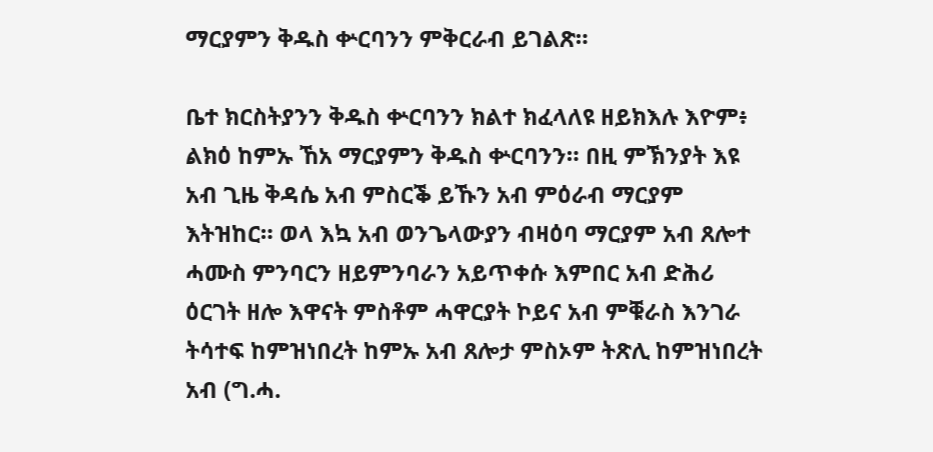ማርያምን ቅዱስ ቍርባንን ምቅርራብ ይገልጽ።

ቤተ ክርስትያንን ቅዱስ ቍርባንን ክልተ ክፈላለዩ ዘይክእሉ እዮም፥ ልክዕ ከምኡ ኸአ ማርያምን ቅዱስ ቍርባንን። በዚ ምኽንያት እዩ አብ ጊዜ ቅዳሴ አብ ምስርቕ ይኹን አብ ምዕራብ ማርያም እትዝከር። ወላ እኳ አብ ወንጌላውያን ብዛዕባ ማርያም አብ ጸሎተ ሓሙስ ምንባርን ዘይምንባራን አይጥቀሱ እምበር አብ ድሕሪ ዕርገት ዘሎ እዋናት ምስቶም ሓዋርያት ኮይና አብ ምቑራስ እንገራ ትሳተፍ ከምዝነበረት ከምኡ አብ ጸሎታ ምስኦም ትጽሊ ከምዝነበረት አብ (ግ.ሓ.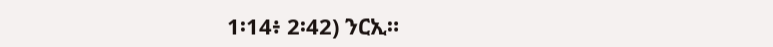1፡14፥ 2፡42) ንርኢ።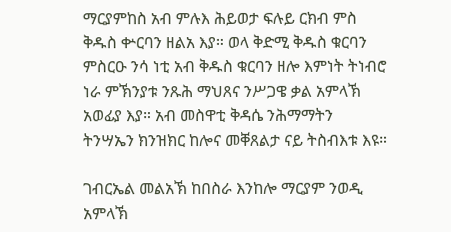ማርያምከስ አብ ምሉእ ሕይወታ ፍሉይ ርክብ ምስ ቅዱስ ቍርባን ዘልአ እያ። ወላ ቅድሚ ቅዱስ ቁርባን ምስርዑ ንሳ ነቲ አብ ቅዱስ ቁርባን ዘሎ እምነት ትነብሮ ነራ ምኽንያቱ ንጹሕ ማህጸና ንሥጋዌ ቃል አምላኽ አወፊያ እያ። አብ መስዋቲ ቅዳሴ ንሕማማትን ትንሣኤን ክንዝክር ከሎና መቐጸልታ ናይ ትስብእቱ እዩ።

ገብርኤል መልአኽ ከበስራ እንከሎ ማርያም ንወዲ አምላኽ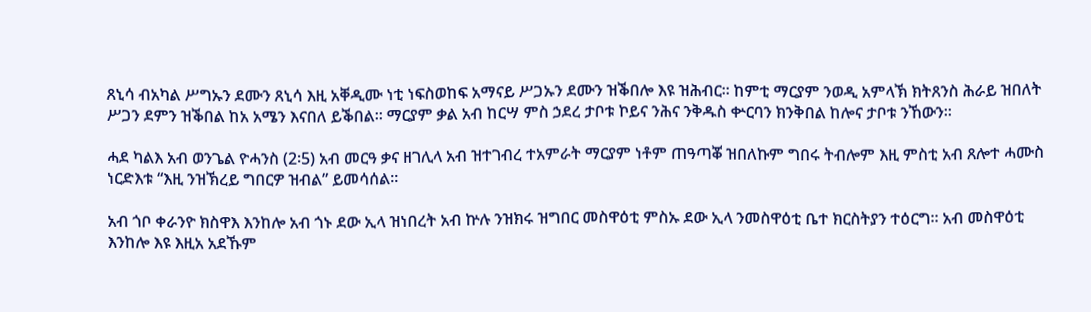ጸኒሳ ብአካል ሥግኡን ደሙን ጸኒሳ እዚ አቐዲሙ ነቲ ነፍስወከፍ አማናይ ሥጋኡን ደሙን ዝቕበሎ እዩ ዝሕብር። ከምቲ ማርያም ንወዲ አምላኽ ክትጸንስ ሕራይ ዝበለት ሥጋን ደምን ዝቕበል ከአ አሜን እናበለ ይቕበል። ማርያም ቃል አብ ከርሣ ምስ ኃደረ ታቦቱ ኮይና ንሕና ንቅዱስ ቍርባን ክንቅበል ከሎና ታቦቱ ንኸውን።

ሓደ ካልእ አብ ወንጌል ዮሓንስ (2፡5) አብ መርዓ ቃና ዘገሊላ አብ ዝተገብረ ተአምራት ማርያም ነቶም ጠዓጣቖ ዝበለኩም ግበሩ ትብሎም እዚ ምስቲ አብ ጸሎተ ሓሙስ ነርድእቱ “እዚ ንዝኽረይ ግበርዎ ዝብል” ይመሳሰል።

አብ ጎቦ ቀራንዮ ክስዋእ እንከሎ አብ ጎኑ ደው ኢላ ዝነበረት አብ ኵሉ ንዝክሩ ዝግበር መስዋዕቲ ምስኡ ደው ኢላ ንመስዋዕቲ ቤተ ክርስትያን ተዕርግ። አብ መስዋዕቲ እንከሎ እዩ እዚአ አደኹም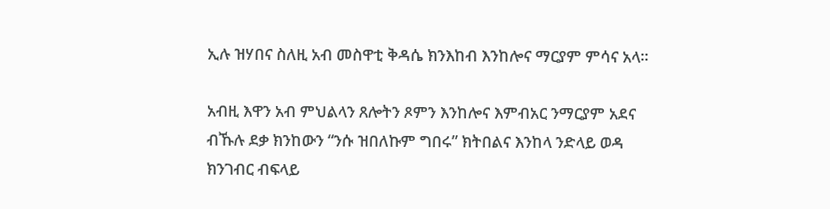ኢሉ ዝሃበና ስለዚ አብ መስዋቲ ቅዳሴ ክንእከብ እንከሎና ማርያም ምሳና አላ።

አብዚ እዋን አብ ምህልላን ጸሎትን ጾምን እንከሎና እምብአር ንማርያም አደና ብኹሉ ደቃ ክንከውን “ንሱ ዝበለኩም ግበሩ” ክትበልና እንከላ ንድላይ ወዳ ክንገብር ብፍላይ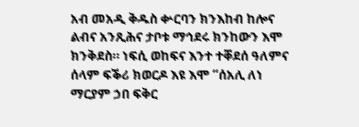አብ መአዲ ቅዱስ ቍርባን ክንእከብ ከሎና ልብና አንጺሕና ታቦቱ ማኅደሩ ክንከውን እሞ ክንቅደስ። ነፍሲ ወከፍና እንተ ተቐደሰ ዓለምና ሰላም ፍቕሪ ክወርዶ እዩ እሞ “ሰአሊ ለነ ማርያም ኃበ ፍቅር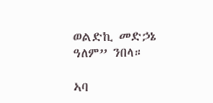ወልድኪ መድኃኔ ዓለም” ንበላ።

ኣባ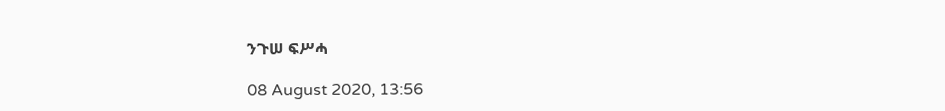ንጉሠ ፍሥሓ

08 August 2020, 13:56